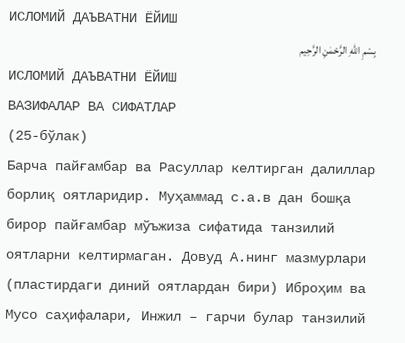ИСЛОМИЙ ДАЪВАТНИ ЁЙИШ
بِسْمِ اللهِ الرَّحْمٰنِ الرَّحِيم
ИСЛОМИЙ ДАЪВАТНИ ЁЙИШ
ВАЗИФАЛАР ВА СИФАТЛАР
(25-бўлак)
Барча пайғамбар ва Расуллар келтирган далиллар борлиқ оятларидир. Муҳаммад с.а.в дан бошқа бирор пайғамбар мўъжиза сифатида танзилий оятларни келтирмаган. Довуд А.нинг мазмурлари (пластирдаги диний оятлардан бири) Иброҳим ва Мусо саҳифалари, Инжил – гарчи булар танзилий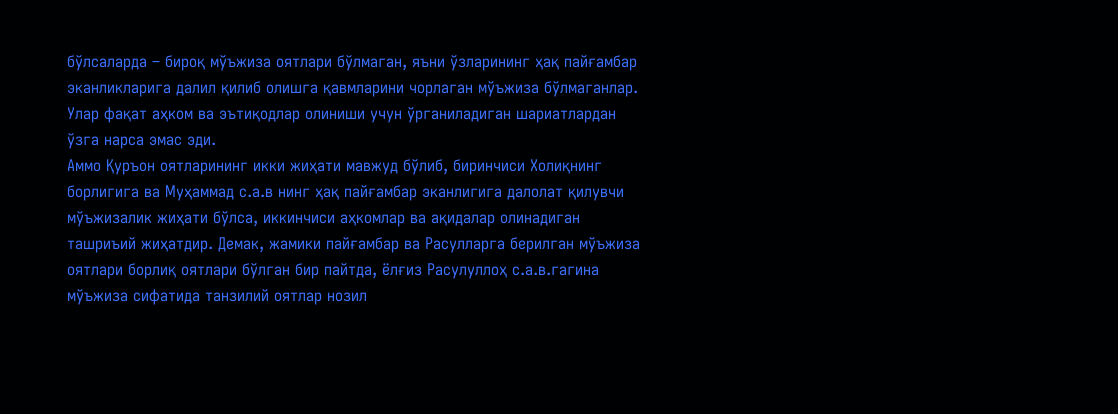бўлсаларда – бироқ мўъжиза оятлари бўлмаган, яъни ўзларининг ҳақ пайғамбар эканликларига далил қилиб олишга қавмларини чорлаган мўъжиза бўлмаганлар. Улар фақат аҳком ва эътиқодлар олиниши учун ўрганиладиган шариатлардан ўзга нарса эмас эди.
Аммо Қуръон оятларининг икки жиҳати мавжуд бўлиб, биринчиси Холиқнинг борлигига ва Муҳаммад с.а.в нинг ҳақ пайғамбар эканлигига далолат қилувчи мўъжизалик жиҳати бўлса, иккинчиси аҳкомлар ва ақидалар олинадиган ташриъий жиҳатдир. Демак, жамики пайғамбар ва Расулларга берилган мўъжиза оятлари борлиқ оятлари бўлган бир пайтда, ёлғиз Расулуллоҳ с.а.в.гагина мўъжиза сифатида танзилий оятлар нозил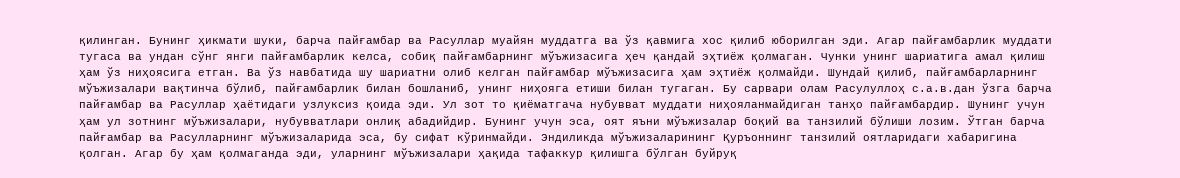қилинган. Бунинг ҳикмати шуки, барча пайғамбар ва Расуллар муайян муддатга ва ўз қавмига хос қилиб юборилган эди. Агар пайғамбарлик муддати тугаса ва ундан сўнг янги пайғамбарлик келса, собиқ пайғамбарнинг мўъжизасига ҳеч қандай эҳтиёж қолмаган. Чунки унинг шариатига амал қилиш ҳам ўз ниҳоясига етган. Ва ўз навбатида шу шариатни олиб келган пайғамбар мўъжизасига ҳам эҳтиёж қолмайди. Шундай қилиб, пайғамбарларнинг мўъжизалари вақтинча бўлиб, пайғамбарлик билан бошланиб, унинг ниҳояга етиши билан тугаган. Бу сарвари олам Расулуллоҳ с.а.в.дан ўзга барча пайғамбар ва Расуллар ҳаётидаги узлуксиз қоида эди. Ул зот то қиёматгача нубувват муддати ниҳояланмайдиган танҳо пайғамбардир. Шунинг учун ҳам ул зотнинг мўъжизалари, нубувватлари онлиқ абадийдир. Бунинг учун эса, оят яъни мўъжизалар боқий ва танзилий бўлиши лозим. Ўтган барча пайғамбар ва Расулларнинг мўъжизаларида эса, бу сифат кўринмайди. Эндиликда мўъжизаларининг Қуръоннинг танзилий оятларидаги хабаригина қолган. Агар бу ҳам қолмаганда эди, уларнинг мўъжизалари ҳақида тафаккур қилишга бўлган буйруқ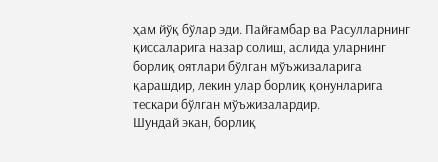ҳам йўқ бўлар эди. Пайғамбар ва Расулларнинг қиссаларига назар солиш, аслида уларнинг борлиқ оятлари бўлган мўъжизаларига қарашдир, лекин улар борлиқ қонунларига тескари бўлган мўъжизалардир.
Шундай экан, борлиқ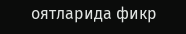оятларида фикр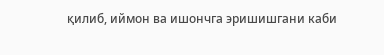қилиб, иймон ва ишончга эришишгани каби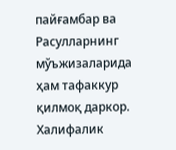пайғамбар ва Расулларнинг мўъжизаларида ҳам тафаккур қилмоқ даркор.
Халифалик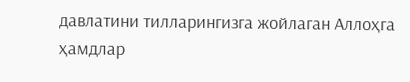давлатини тилларингизга жойлаган Аллоҳга ҳамдлар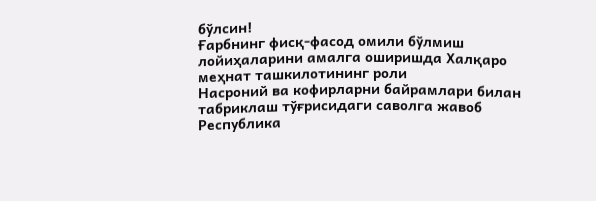бўлсин!
Ғарбнинг фисқ-фасод омили бўлмиш лойиҳаларини амалга оширишда Халқаро меҳнат ташкилотининг роли
Насроний ва кофирларни байрамлари билан табриклаш тўғрисидаги саволга жавоб
Республика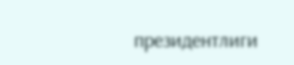президентлиги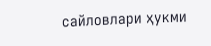сайловлари ҳукми